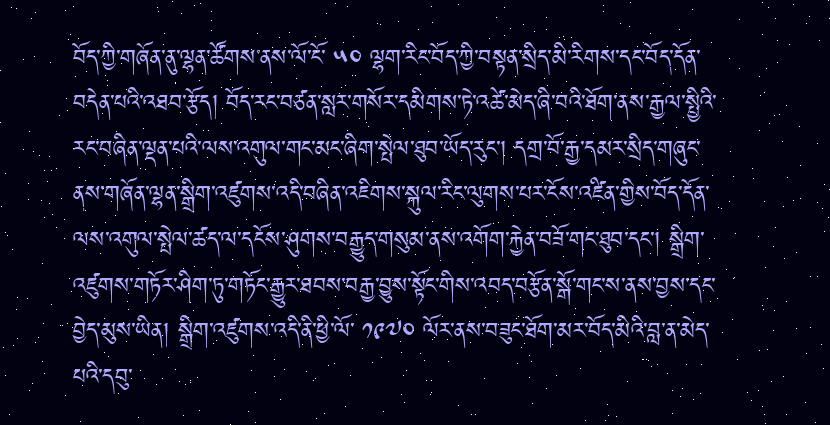བོད་ཀྱི་གཞོན་ནུ་ལྷན་ཚོགས་ནས་ལོ་ངོ་ ༥༠ ལྷག་རིང་བོད་ཀྱི་བསྟན་སྲིད་མི་རིགས་དང་བོད་དོན་བདེན་པའི་འཐབ་རྩོད། བོད་རང་བཙན་སླར་གསོར་དམིགས་ཏེ་འཚེ་མེད་ཞི་བའི་ཐོག་ནས་རྒྱལ་སྤྱིའི་རང་བཞིན་ལྡན་པའི་ལས་འགུལ་གང་མང་ཞིག་སྤེལ་ཐུབ་ཡོད་རུང་། དགྲ་བོ་རྒྱ་དམར་སྲིད་གཞུང་ནས་གཞོན་ལྷན་སྒྲིག་འཛུགས་འདི་བཞིན་འཇིགས་སྐུལ་རིང་ལུགས་པར་ངོས་འཛིན་གྱིས་བོད་དོན་ལས་འགུལ་སྤེལ་ཚད་ལ་དངོས་ཤུགས་བརྒྱུད་གསུམ་ནས་འགོག་རྐྱེན་བཟོ་གང་ཐུབ་དང་། སྒྲིག་འཛུགས་གཏོར་ཤིག་ཏུ་གཏོང་རྒྱུར་ཐབས་བརྒྱ་བྱུས་སྟོང་གིས་འབད་བརྩོན་སྒོ་གང་ས་ནས་བྱས་དང་བྱེད་མུས་ཡིན། སྒྲིག་འཛུགས་འདི་ནི་ཕྱི་ལོ་ ༡༩༧༠ ལོར་ནས་བཟུང་ཐོག་མར་བོད་མིའི་བླ་ན་མེད་པའི་དབུ་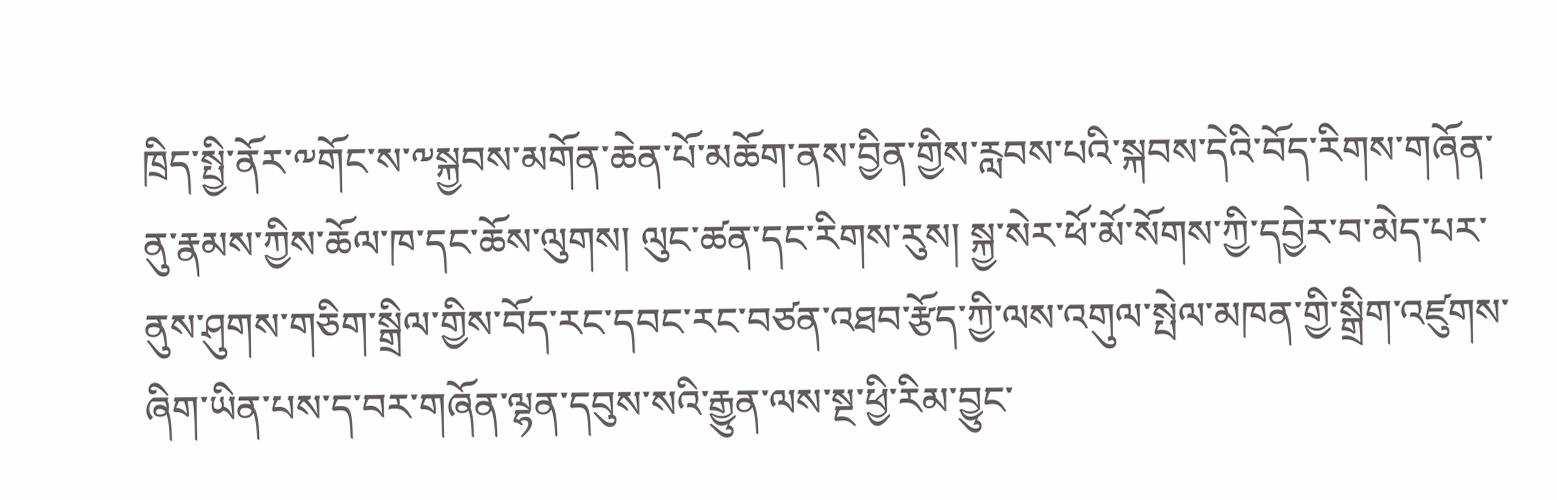ཁྲིད་སྤྱི་ནོར་༸གོང་ས་༸སྐྱབས་མགོན་ཆེན་པོ་མཆོག་ནས་བྱིན་གྱིས་རླབས་པའི་སྐབས་དེའི་བོད་རིགས་གཞོན་ནུ་རྣམས་ཀྱིས་ཆོལ་ཁ་དང་ཆོས་ལུགས། ལུང་ཚན་དང་རིགས་རུས། སྐྱ་སེར་ཕོ་མོ་སོགས་ཀྱི་དབྱེར་བ་མེད་པར་ནུས་ཤུགས་གཅིག་སྒྲིལ་གྱིས་བོད་རང་དབང་རང་བཙན་འཐབ་རྩོད་ཀྱི་ལས་འགུལ་སྤེལ་མཁན་གྱི་སྒྲིག་འཛུགས་ཞིག་ཡིན་པས་ད་བར་གཞོན་ལྷན་དབུས་སའི་རྒྱུན་ལས་སྔ་ཕྱི་རིམ་བྱུང་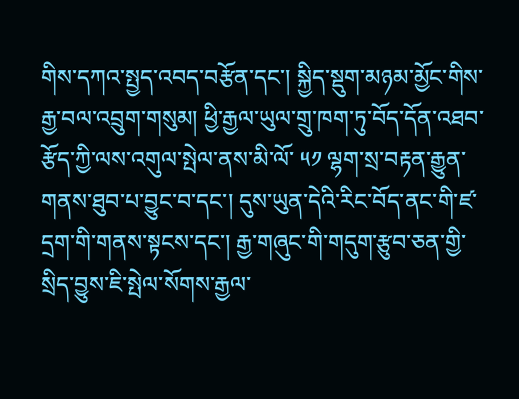གིས་དཀའ་སྤྱད་འབད་བརྩོན་དང་། སྐྱིད་སྡུག་མཉམ་མྱོང་གིས་རྒྱ་བལ་འབྲུག་གསུམ། ཕྱི་རྒྱལ་ཡུལ་གྲུ་ཁག་ཏུ་བོད་དོན་འཐབ་རྩོད་ཀྱི་ལས་འགུལ་སྤེལ་ནས་མི་ལོ་ ༥༡ ལྷག་སྲ་བརྟན་རྒྱུན་གནས་ཐུབ་པ་བྱུང་བ་དང་། དུས་ཡུན་དེའི་རིང་བོད་ནང་གི་ཛ་དྲག་གི་གནས་སྟངས་དང་། རྒྱ་གཞུང་གི་གདུག་རྩུབ་ཅན་གྱི་སྲིད་བྱུས་ཇི་སྤེལ་སོགས་རྒྱལ་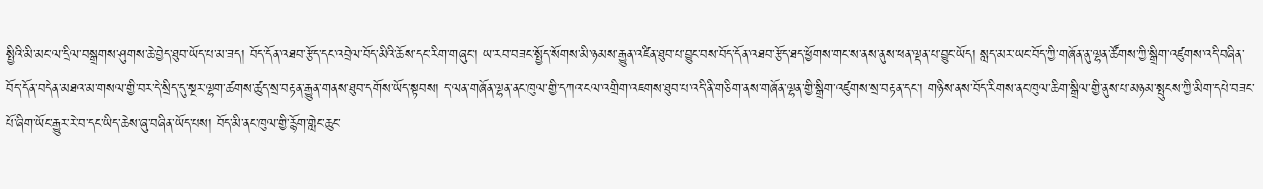སྤྱིའི་མི་མང་ལ་དྲིལ་བསྒྲགས་ཤུགས་ཆེ་བྱེད་ཐུབ་ཡོད་པ་མ་ཟད། བོད་དོན་འཐབ་རྩོད་དང་འབྲེལ་བོད་མིའི་ཆོས་དང་རིག་གཞུང་། ཡ་རབ་བཟང་སྤྱོད་སོགས་མི་ཉམས་རྒྱུན་འཛིན་ཐུབ་པ་བྱུང་བས་བོད་དོན་འཐབ་རྩོད་ཐད་ཕྱོགས་གང་ས་ནས་ནུས་ཕན་ལྡན་པ་བྱུང་ཡོད། སླད་མར་ཡང་བོད་ཀྱི་གཞོན་ནུ་ལྷན་ཚོགས་ཀྱི་སྒྲིག་འཛུགས་འདི་བཞིན་བོད་དོན་བདེན་མཐའ་མ་གསལ་གྱི་བར་དེ་སྲིད་དུ་སྔར་ལྷག་ཚགས་ཚུད་སྲ་བརྟན་རྒྱུན་གནས་ཐུབ་དགོས་ཡོད་སྟབས། ད་ལན་གཞོན་ལྷན་ནང་ཁུལ་གྱི་དཀའ་ངལ་འགྲིག་འཇགས་ཐུབ་པ་འདི་ནི་གཅིག་ནས་གཞོན་ལྷན་གྱི་སྒྲིག་འཛུགས་སྲ་བརྟན་དང་། གཉིས་ནས་བོད་རིགས་ནང་ཁུལ་ཆིག་སྒྲིལ་གྱི་ནུས་པ་མཉམ་སྤུངས་ཀྱི་མིག་དཔེ་བཟང་པོ་ཞིག་ཡོང་རྒྱུར་རེ་བ་དང་ཡིད་ཆེས་ཞུ་བཞིན་ཡོད་པས། བོད་མི་ནང་ཁུལ་གྱི་རྙོག་གླེང་ཆུང་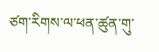ཙག་རིགས་ལ་ཕན་ཚུན་གུ་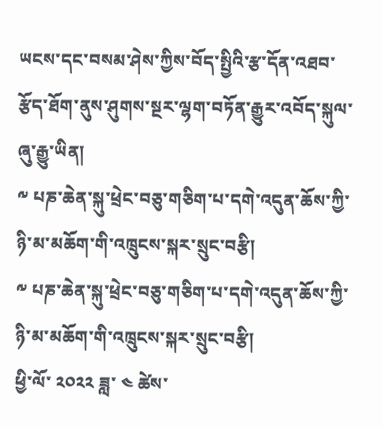ཡངས་དང་བསམ་ཤེས་ཀྱིས་བོད་སྤྱིའི་རྩ་དོན་འཐབ་རྩོད་ཐོག་ནུས་ཤུགས་སྔར་ལྷག་བཏོན་རྒྱུར་འབོད་སྐུལ་ཞུ་རྒྱུ་ཡིན།
༸ པཎ་ཆེན་སྐུ་ཕྲེང་བཅུ་གཅིག་པ་དགེ་འདུན་ཆོས་ཀྱི་ཉི་མ་མཆོག་གི་འཁྲུངས་སྐར་སྲུང་བརྩི།
༸ པཎ་ཆེན་སྐུ་ཕྲེང་བཅུ་གཅིག་པ་དགེ་འདུན་ཆོས་ཀྱི་ཉི་མ་མཆོག་གི་འཁྲུངས་སྐར་སྲུང་བརྩི།
ཕྱི་ལོ་ ༢༠༢༢ ཟླ་ ༤ ཚེས་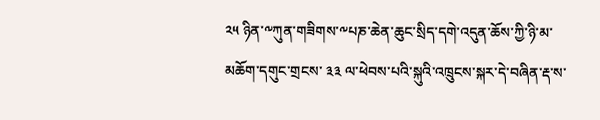༢༥ ཉིན་༸ཀུན་གཟིགས་༸པཎ་ཆེན་ཆུང་སྲིད་དགེ་འདུན་ཆོས་ཀྱི་ཉི་མ་མཆོག་དགུང་གྲངས་ ༣༣ ལ་ཕེབས་པའི་སྐུའི་འཁྲུངས་སྐར་དེ་བཞིན་རྡ་ས་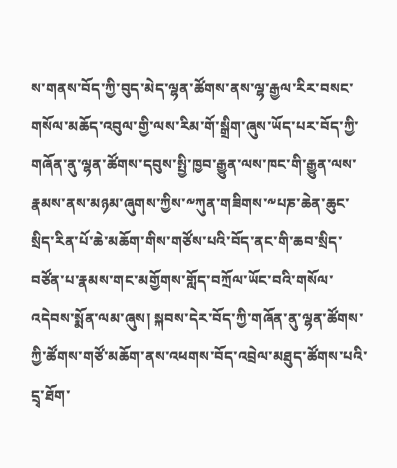ས་གནས་བོད་ཀྱི་བུད་མེད་ལྷན་ཚོགས་ནས་ལྷ་རྒྱལ་རིར་བསང་གསོལ་མཆོད་འབུལ་གྱི་ལས་རིམ་གོ་སྒྲིག་ཞུས་ཡོད་པར་བོད་ཀྱི་གཞོན་ནུ་ལྷན་ཚོགས་དབུས་སྤྱི་ཁྱབ་རྒྱུན་ལས་ཁང་གི་རྒྱུན་ལས་རྣམས་ནས་མཉམ་ཞུགས་ཀྱིས་༸ཀུན་གཟིགས་༸པཎ་ཆེན་ཆུང་སྲིད་རིན་པོ་ཆེ་མཆོག་གིས་གཙོས་པའི་བོད་ནང་གི་ཆབ་སྲིད་བཙོན་པ་རྣམས་གང་མགྱོགས་གློད་བཀྲོལ་ཡོང་བའི་གསོལ་འདེབས་སྨོན་ལམ་ཞུས། སྐབས་དེར་བོད་ཀྱི་གཞོན་ནུ་ལྷན་ཚོགས་ཀྱི་ཚོགས་གཙོ་མཆོག་ནས་འཕགས་བོད་འབྲེལ་མཐུད་ཚོགས་པའི་དྲྭ་ཐོག་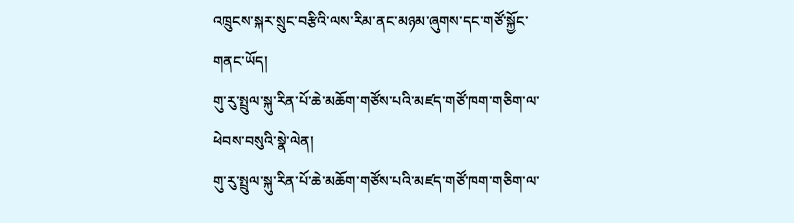འཁྲུངས་སྐར་སྲུང་བརྩིའི་ལས་རིམ་ནང་མཉམ་ཞུགས་དང་གཙོ་སྐྱོང་གནང་ཡོད།
གུ་རུ་སྤྲུལ་སྐུ་རིན་པོ་ཆེ་མཆོག་གཙོས་པའི་མཛད་གཙོ་ཁག་གཅིག་ལ་ཕེབས་བསུའི་སྣེ་ལེན།
གུ་རུ་སྤྲུལ་སྐུ་རིན་པོ་ཆེ་མཆོག་གཙོས་པའི་མཛད་གཙོ་ཁག་གཅིག་ལ་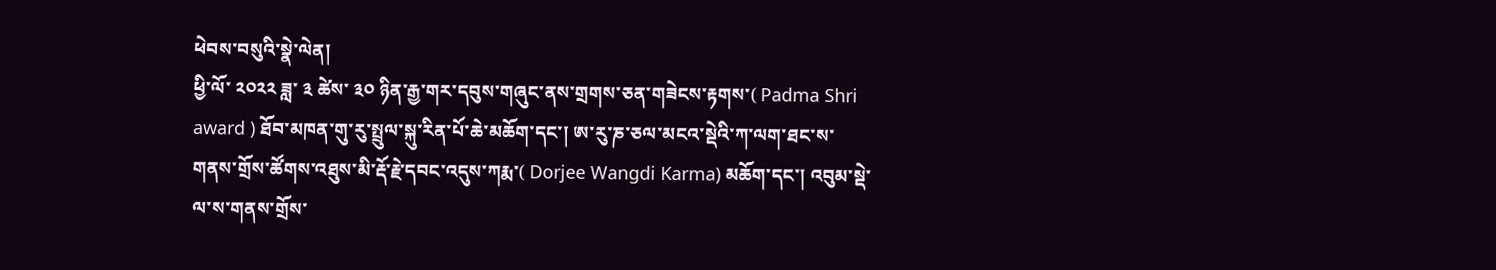ཕེབས་བསུའི་སྣེ་ལེན།
ཕྱི་ལོ་ ༢༠༢༢ ཟླ་ ༣ ཚེས་ ༣༠ ཉིན་རྒྱ་གར་དབུས་གཞུང་ནས་གྲགས་ཅན་གཟེངས་རྟགས་( Padma Shri award ) ཐོབ་མཁན་གུ་རུ་སྤྲུལ་སྐུ་རིན་པོ་ཆེ་མཆོག་དང་། ཨ་རུ་ཎ་ཅལ་མངའ་སྡེའི་ཀ་ལག་ཐང་ས་གནས་གྲོས་ཚོགས་འཐུས་མི་རྡོ་རྗེ་དབང་འདུས་ཀརྨ་( Dorjee Wangdi Karma) མཆོག་དང་། འབུམ་སྡེ་ལ་ས་གནས་གྲོས་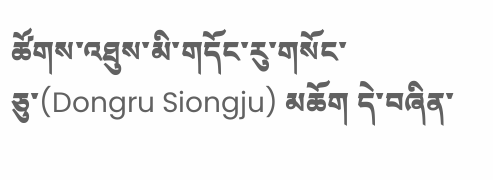ཚོགས་འཐུས་མི་གདོང་རུ་གསོང་ཅུ་(Dongru Siongju) མཆོག དེ་བཞིན་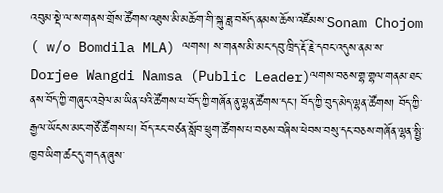འབུམ་སྡེ་ལ་ས་གནས་གྲོས་ཚོགས་འཐུས་མི་མཆོག་གི་སྐུ་ཟླ་བསོད་ནམས་ཆོས་འཛོམས་Sonam Chojom ( w/o Bomdila MLA) ལགས། ས་གནས་མི་མང་དབུ་ཁྲིད་རྡོ་རྗེ་དབང་འདུས་ནམ་ས་Dorjee Wangdi Namsa (Public Leader)ལགས་བཅས་གྷ་གྷལ་གནམ་ཐང་ནས་བོད་ཀྱི་གཞུང་འབྲེལ་མ་ཡིན་པའི་ཚོགས་པ་བོད་ཀྱི་གཞོན་ནུ་ལྷན་ཚོགས་དང་། བོད་ཀྱི་བུད་མེད་ལྷན་ཚོགས། བོད་ཀྱི་རྒྱལ་ཡོངས་མང་གཙོ་ཚོགས་པ། བོད་རང་བཙན་སློབ་ཕྲུག་ཚོགས་པ་བཅས་བཞིས་ཕེབས་བསུ་དང་བཅས་གཞོན་ལྷན་སྤྱི་ཁྱབ་ཡིག་ཚང་དུ་གདན་ཞུས་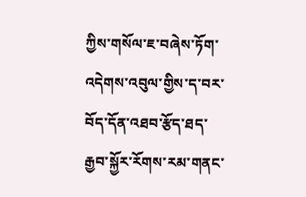ཀྱིས་གསོལ་ཇ་བཞེས་ཏོག་འདེགས་འབུལ་གྱིས་ད་བར་བོད་དོན་འཐབ་རྩོད་ཐད་རྒྱབ་སྐྱོར་རོགས་རམ་གནང་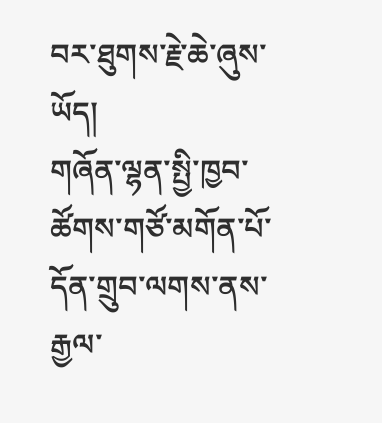བར་ཐུགས་རྗེ་ཆེ་ཞུས་ཡོད།
གཞོན་ལྷན་སྤྱི་ཁྱབ་ཚོགས་གཙོ་མགོན་པོ་དོན་གྲུབ་ལགས་ནས་རྒྱལ་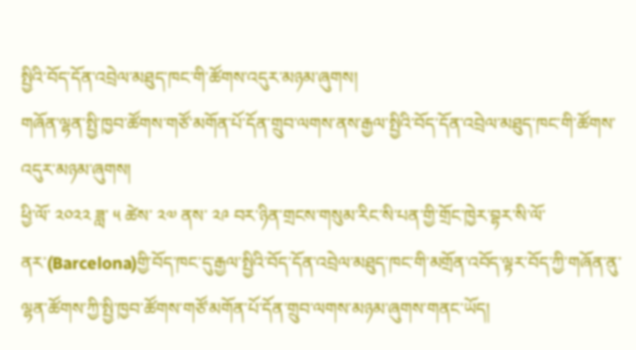སྤྱིའི་བོད་དོན་འབྲེལ་མཐུད་ཁང་གི་ཚོགས་འདུར་མཉམ་ཞུགས།
གཞོན་ལྷན་སྤྱི་ཁྱབ་ཚོགས་གཙོ་མགོན་པོ་དོན་གྲུབ་ལགས་ནས་རྒྱལ་སྤྱིའི་བོད་དོན་འབྲེལ་མཐུད་ཁང་གི་ཚོགས་འདུར་མཉམ་ཞུགས།
ཕྱི་ལོ་ ༢༠༢༢ ཟླ་ ༥ ཚེས་ ༢༧ ནས་ ༢༩ བར་ཉིན་གྲངས་གསུམ་རིང་སི་པན་གྱི་གྲོང་ཁྱེར་བྷར་སི་ལོ་ནར་(Barcelona)གྱི་བོད་ཁང་དུ་རྒྱལ་སྤྱིའི་བོད་དོན་འབྲེལ་མཐུད་ཁང་གི་མགྲོན་འབོད་ལྟར་བོད་ཀྱི་གཞོན་ནུ་ལྷན་ཚོགས་ཀྱི་སྤྱི་ཁྱབ་ཚོགས་གཙོ་མགོན་པོ་དོན་གྲུབ་ལགས་མཉམ་ཞུགས་གནང་ཡོད།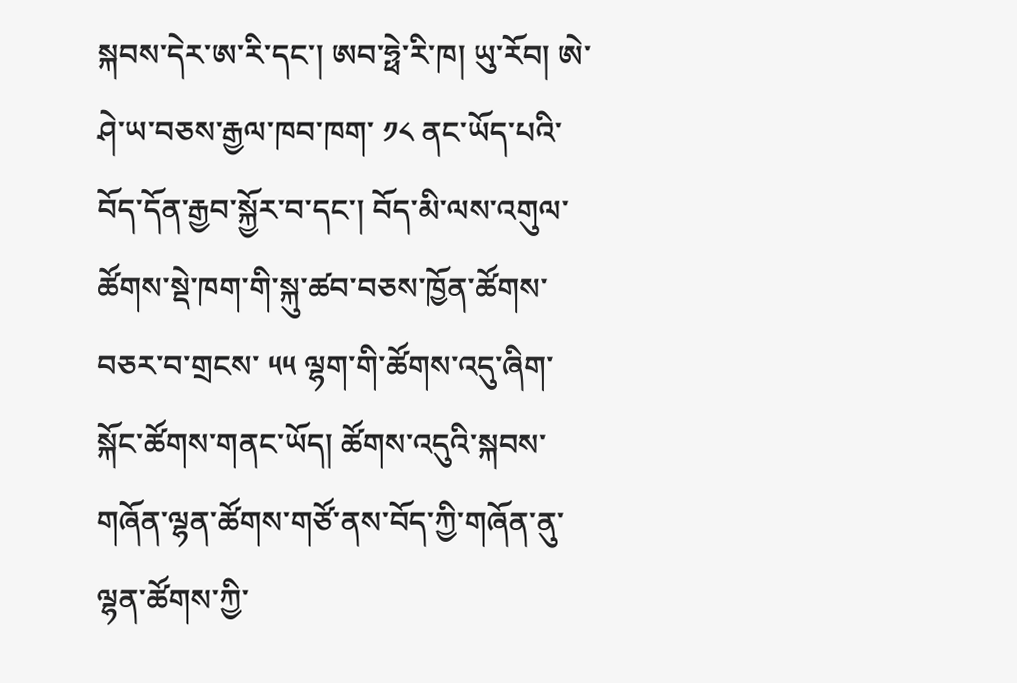སྐབས་དེར་ཨ་རི་དང་། ཨབ་ཧྥེ་རི་ཁ། ཡུ་རོབ། ཨེ་ཤེ་ཡ་བཅས་རྒྱལ་ཁབ་ཁག་ ༡༨ ནང་ཡོད་པའི་བོད་དོན་རྒྱབ་སྐྱོར་བ་དང་། བོད་མི་ལས་འགུལ་ཚོགས་སྡེ་ཁག་གི་སྐུ་ཚབ་བཅས་ཁྱོན་ཚོགས་བཅར་བ་གྲངས་ ༥༥ ལྷག་གི་ཚོགས་འདུ་ཞིག་སྐོང་ཚོགས་གནང་ཡོད། ཚོགས་འདུའི་སྐབས་གཞོན་ལྷན་ཚོགས་གཙོ་ནས་བོད་ཀྱི་གཞོན་ནུ་ལྷན་ཚོགས་ཀྱི་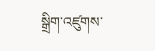སྒྲིག་འཛུགས་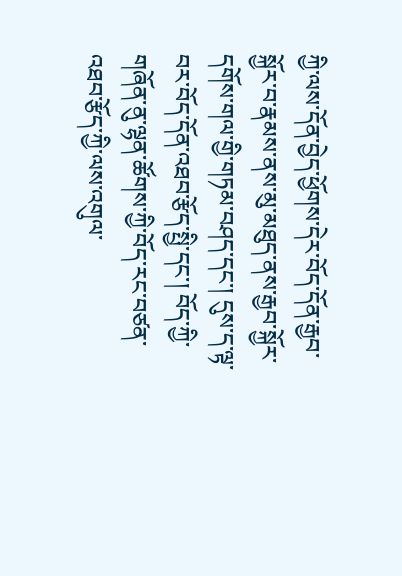ཀྱི་ལས་དོན་བྱེད་ཕྱོགས་དེར་བོད་དོན་རྒྱབ་སྐྱོར་བ་རྣམས་ནས་མུ་མཐུད་ནས་རྒྱབ་སྐྱོར་དགོས་གལ་གྱི་གཏམ་བཤད་དང་། དུས་ད་ལྟ་བར་བོད་དོན་འཐབ་རྩོད་སྤྱི་དང་། བོད་ཀྱི་གཞོན་ནུ་ལྷན་ཚོགས་ཀྱི་བོད་རང་བཙན་འཐབ་རྩོད་ཀྱི་ལས་འགུལ་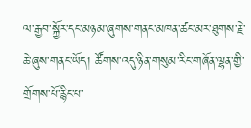ལ་རྒྱབ་སྐྱོར་དང་མཉམ་ཞུགས་གནང་མཁན་ཚང་མར་ཐུགས་རྗེ་ཆེ་ཞུས་གནང་ཡོད། ཚོགས་འདུ་ཉིན་གསུམ་རིང་གཞོན་ལྷན་གྱི་གྲོགས་པོ་རྙིང་པ་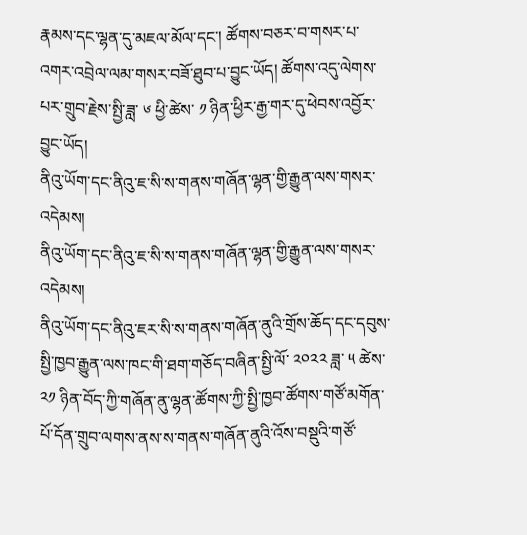རྣམས་དང་ལྷན་དུ་མཇལ་མོལ་དང་། ཚོགས་བཅར་བ་གསར་པ་འགར་འབྲེལ་ལམ་གསར་བཟོ་ཐུབ་པ་བྱུང་ཡོད། ཚོགས་འདུ་ལེགས་པར་གྲུབ་རྗེས་སྤྱི་ཟླ་ ༦ ཕྱི་ཚེས་ ༡ ཉིན་ཕྱིར་རྒྱ་གར་དུ་ཕེབས་འབྱོར་བྱུང་ཡོད།
ནིའུ་ཡོག་དང་ནིའུ་ཇ་སི་ས་གནས་གཞོན་ལྷན་གྱི་རྒྱུན་ལས་གསར་འདེམས།
ནིའུ་ཡོག་དང་ནིའུ་ཇ་སི་ས་གནས་གཞོན་ལྷན་གྱི་རྒྱུན་ལས་གསར་འདེམས།
ནིའུ་ཡོག་དང་ནིའུ་ཇར་སི་ས་གནས་གཞོན་ནུའི་གྲོས་ཆོད་དང་དབུས་སྤྱི་ཁྱབ་རྒྱུན་ལས་ཁང་གི་ཐག་གཅོད་བཞིན་སྤྱི་ལོ་ ༢༠༢༢ ཟླ་ ༥ ཚེས་ ༢༡ ཉིན་བོད་ཀྱི་གཞོན་ནུ་ལྷན་ཚོགས་ཀྱི་སྤྱི་ཁྱབ་ཚོགས་གཙོ་མགོན་པོ་དོན་གྲུབ་ལགས་ནས་ས་གནས་གཞོན་ནུའི་འོས་བསྡུའི་གཙོ་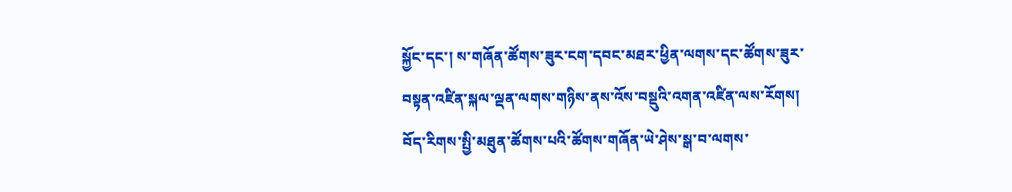སྐྱོང་དང་། ས་གཞོན་ཚོགས་ཟུར་ངག་དབང་མཐར་ཕྱིན་ལགས་དང་ཚོགས་ཟུར་བསྟན་འཛིན་སྐལ་ལྡན་ལགས་གཉིས་ནས་འོས་བསྡུའི་འགན་འཛིན་ལས་རོགས། བོད་རིགས་སྤྱི་མཐུན་ཚོགས་པའི་ཚོགས་གཞོན་ཡེ་ཤེས་སྒ་བ་ལགས་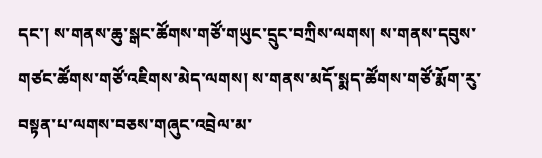དང་། ས་གནས་ཆུ་སྒང་ཚོགས་གཙོ་གཡུང་དྲུང་བཀྲིས་ལགས། ས་གནས་དབུས་གཙང་ཚོགས་གཙོ་འཇིགས་མེད་ལགས། ས་གནས་མདོ་སྨད་ཚོགས་གཙོ་རྨོག་རུ་བསྟན་པ་ལགས་བཅས་གཞུང་འབྲེལ་མ་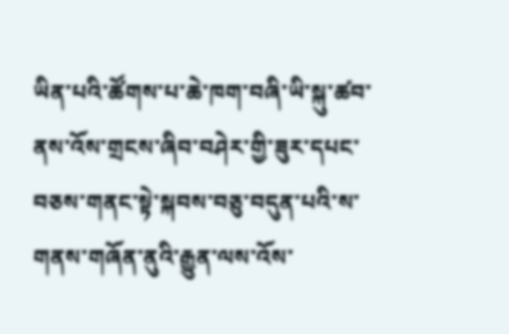ཡིན་པའི་ཚོགས་པ་ཆེ་ཁག་བཞི་ཡི་སྐུ་ཚབ་ནས་འོས་གྲངས་ཞིབ་བཤེར་གྱི་ཟུར་དཔང་བཅས་གནང་སྟེ་སྐབས་བཅུ་བདུན་པའི་ས་གནས་གཞོན་ནུའི་རྒྱུན་ལས་འོས་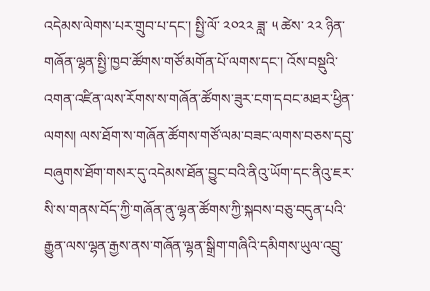འདེམས་ལེགས་པར་གྲུབ་པ་དང་། སྤྱི་ལོ་ ༢༠༢༢ ཟླ་ ༥ ཚེས་ ༢༢ ཉིན་གཞོན་ལྷན་སྤྱི་ཁྱབ་ཚོགས་གཙོ་མགོན་པོ་ལགས་དང་། འོས་བསྡུའི་འགན་འཛིན་ལས་རོགས་ས་གཞོན་ཚོགས་ཟུར་ངག་དབང་མཐར་ཕྱིན་ལགས། ལས་ཐོག་ས་གཞོན་ཚོགས་གཙོ་ལམ་བཟང་ལགས་བཅས་དབུ་བཞུགས་ཐོག་གསར་དུ་འདེམས་ཐོན་བྱུང་བའི་ནིའུ་ཡོག་དང་ནིའུ་ཇར་སི་ས་གནས་བོད་ཀྱི་གཞོན་ནུ་ལྷན་ཚོགས་ཀྱི་སྐབས་བཅུ་བདུན་པའི་རྒྱུན་ལས་ལྷན་རྒྱས་ནས་གཞོན་ལྷན་སྒྲིག་གཞིའི་དམིགས་ཡུལ་འབྲུ་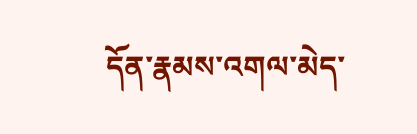དོན་རྣམས་འགལ་མེད་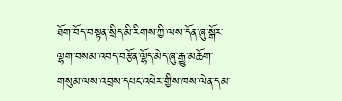ཐོག་བོད་བསྟན་སྲིད་མི་རིགས་ཀྱི་ལས་དོན་ཞུ་སྒོར་ལྷག་བསམ་འབད་བརྩོན་ལྷོད་མེད་ཞུ་རྒྱུ་མཆོག་གསུམ་ལས་འབྲས་དཔང་འཕེར་གྱིས་ཁས་ལེན་དམ་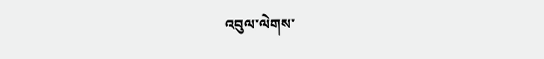འབུལ་ལེགས་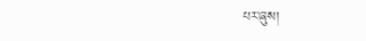པར་ཞུས།